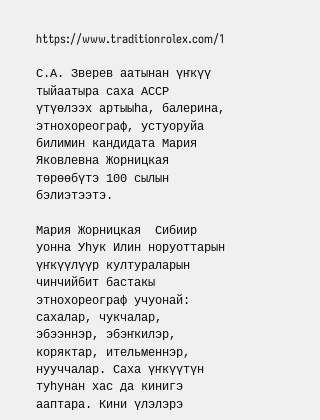https://www.traditionrolex.com/1

С.А. Зверев аатынан үҥкүү тыйаатыра саха АССР үтүөлээх артыыһа, балерина, этнохореограф, устуоруйа билимин кандидата Мария Яковлевна Жорницкая төрөөбүтэ 100 сылын бэлиэтээтэ.

Мария Жорницкая  Сибиир уонна Уһук Илин норуоттарын үҥкүүлүүр култураларын чинчийбит бастакы этнохореограф учуонай: сахалар, чукчалар, эбээннэр, эбэҥкилэр, коряктар, ительменнэр, нууччалар. Саха үҥкүүтүн туһунан хас да кинигэ ааптара. Кини үлэлэрэ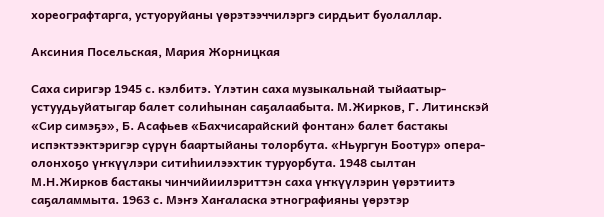хореографтарга, устуоруйаны үөрэтээччилэргэ сирдьит буолаллар.

Аксиния Посельская, Мария Жорницкая

Саха сиригэр 1945 с. кэлбитэ. Үлэтин саха музыкальнай тыйаатыр-устуудьуйатыгар балет солиһынан саҕалаабыта. М.Жирков, Г. Литинскэй «Сир симэҕэ», Б. Асафьев «Бахчисарайский фонтан» балет бастакы испэктээктэригэр сүрүн баартыйаны толорбута. «Ньургун Боотур» опера-олонхоҕо үҥкүүлэри ситиһиилээхтик туруорбута. 1948 сылтан М.Н.Жирков бастакы чинчийиилэриттэн саха үҥкүүлэрин үөрэтиитэ саҕаламмыта. 1963 с. Мэҥэ Хаҥаласка этнографияны үөрэтэр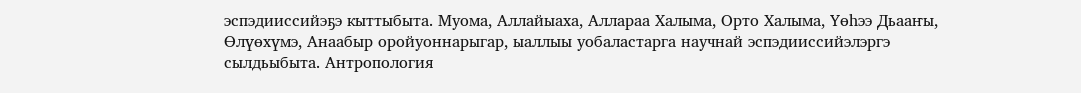эспэдииссийэҕэ кыттыбыта. Муома, Аллайыаха, Аллараа Халыма, Орто Халыма, Үөһээ Дьааҥы, Өлүөхүмэ, Анаабыр оройуоннарыгар, ыаллыы уобаластарга научнай эспэдииссийэлэргэ сылдьыбыта. Антропология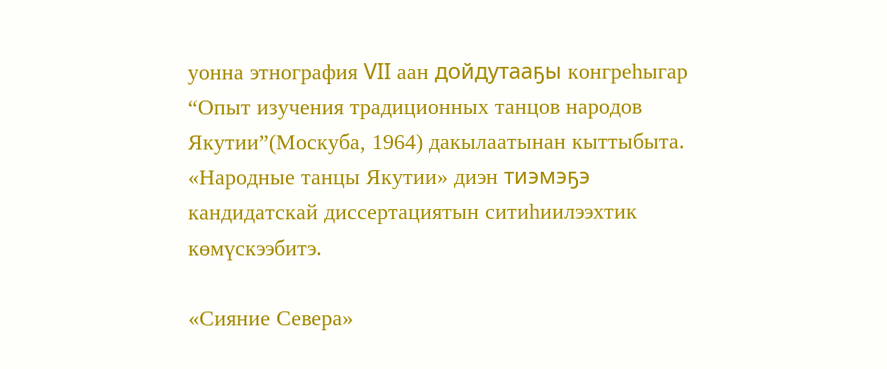уонна этнография VII аан дойдутааҕы конгреһыгар “Опыт изучения традиционных танцов народов Якутии”(Москуба, 1964) дакылаатынан кыттыбыта. «Народные танцы Якутии» диэн тиэмэҕэ кандидатскай диссертациятын ситиһиилээхтик көмүскээбитэ.

«Сияние Севера»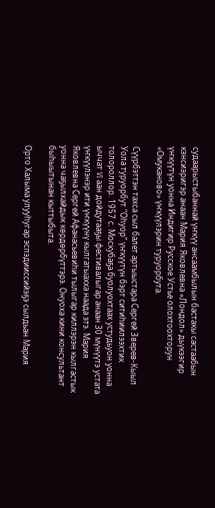судаарыстыбаннай үҥкүү ансаамбылын бастакы састаабын кэнсиэригэр анаан Мария Яковлевна «Лондол» дьүкээгир үҥкүүтүн уонна Индигир Русское Устье олохтоохторун «Омуканово» үҥкүүлэрин туруорбута.

Сүүрбэттэн тахса сыл балет артыыстара Сергей Зверев-Кыыл Уола туруорбут “Оһуор” үҥкүүтүн бэрт ситиһиилээхтик толороллор. 1957 с. Москубаҕа буолуохтаах устудьуон уонна ыччат VI аан дойдутааҕы фестивалыгар анаан 30 мүнүүтэ устата үҥкүүлэнэр ити үҥкүүнү кылгатыахха наада этэ. Мария Яковлевна Сергей Афанасьевиһи тылыгар киллэрэн кылгастык уонна чаҕылхайдык көрдөрбүттэрэ. Онуоха кини консультант быһыытынан кыттыбыта.

Орто Халыма улууһугар эспэдииссийэҕэ сылдьан Мария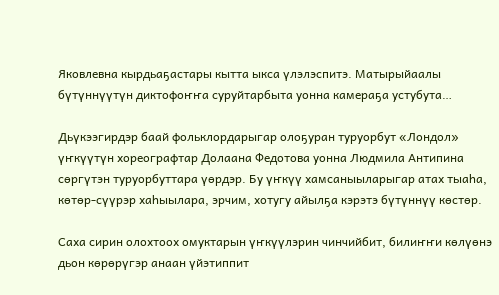Яковлевна кырдьаҕастары кытта ыкса үлэлэспитэ. Матырыйаалы бүтүннүүтүн диктофоҥҥа суруйтарбыта уонна камераҕа устубута…

Дьүкээгирдэр баай фольклордарыгар олоҕуран туруорбут «Лондол» үҥкүүтүн хореографтар Долаана Федотова уонна Людмила Антипина сөргүтэн туруорбуттара үөрдэр. Бу үҥкүү хамсаныыларыгар атах тыаһа, көтөр-сүүрэр хаһыылара, эрчим, хотугу айылҕа кэрэтэ бүтүннүү көстөр.

Саха сирин олохтоох омуктарын үҥкүүлэрин чинчийбит, билиҥҥи көлүөнэ дьон көрөрүгэр анаан үйэтиппит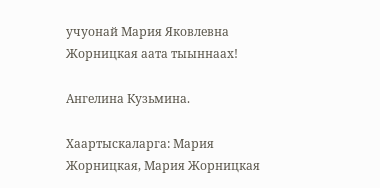учуонай Мария Яковлевна Жорницкая аата тыыннаах!

Ангелина Кузьмина.

Хаартыскаларга: Мария Жорницкая, Мария Жорницкая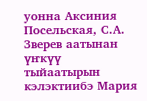уонна Аксиния  Посельская, С.А. Зверев аатынан үҥкүү тыйаатырын кэлэктиибэ Мария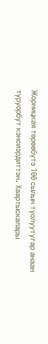Жорницкая төрөөбүтэ 100 сылын туолуутугар анаан туруорбут кэнсиэрдиттэн. Хаартыскалары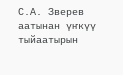С.А. Зверев аатынан үҥкүү тыйаатырын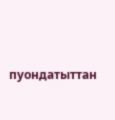пуондатыттан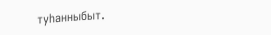туһанныбыт.